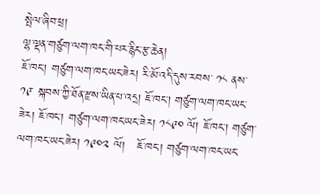སྤེལ་ཞིབ་ཕྲ།
ལྷ་ལྡན་གཙུག་ལག་ཁང་གི་པར་རྙིང་རྩ་ཆེན།
ཇོ་ཁང་། གཙུག་ལག་ཁང་ཡང་ཟེར། རི་མོ་འདི་དུས་རབས་ ༡༨ ནས་ ༡༩་ སྐབས་ཀྱི་ཐོན་རྫས་ཡིན་པ་འདྲ། ཇོ་ཁང་། གཙུག་ལག་ཁང་ཡང་ཟེར། ཇོ་ཁང་། གཙུག་ལག་ཁང་ཡང་ཟེར། ༡༨༩༠ ལོ། ཇོ་ཁང་། གཙུག་ལག་ཁང་ཡང་ཟེར། ༡༩༠༢ ལོ།   ཇོ་ཁང་། གཙུག་ལག་ཁང་ཡང་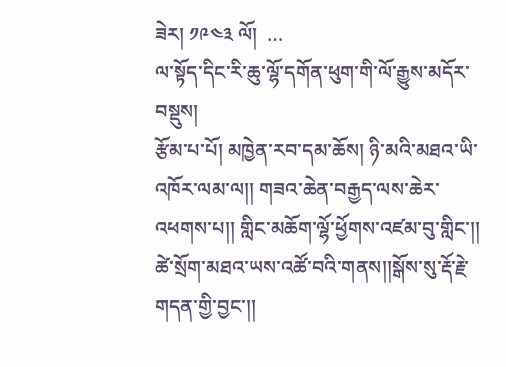ཟེར། ༡༩༤༣ ལོ།  …
ལ་སྟོད་དིང་རི་ཆུ་ལྷོ་དགོན་ཕུག་གི་ལོ་རྒྱུས་མདོར་བསྡུས།
རྩོམ་པ་པོ། མཁྱེན་རབ་དམ་ཆོས། ཉི་མའི་མཐའ་ཡི་འཁོར་ལམ་ལ།། གཟའ་ཆེན་བརྒྱད་ལས་ཆེར་འཕགས་པ།། གླིང་མཆོག་ལྷོ་ཕྱོགས་འཛམ་བུ་གླིང་།། ཚེ་སྲོག་མཐའ་ཡས་འཚོ་བའི་གནས།།སྒོས་སུ་རྡོ་རྗེ་གདན་གྱི་བྱང་།།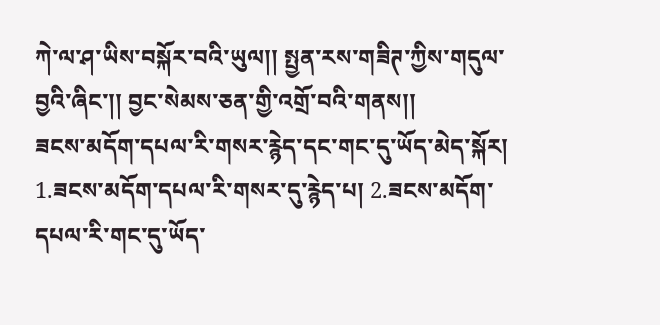ཀེ་ལ་ཤ་ཡིས་བསྐོར་བའི་ཡུལ།། སྤྱན་རས་གཟིཊ་ཀྱིས་གདུལ་བྱའི་ཞིང་།། བྱང་སེམས་ཅན་གྱི་འགྲོ་བའི་གནས།།
ཟངས་མདོག་དཔལ་རི་གསར་རྙེད་དང་གང་དུ་ཡོད་མེད་སྐོར།
1.ཟངས་མདོག་དཔལ་རི་གསར་དུ་རྙེད་པ། 2.ཟངས་མདོག་དཔལ་རི་གང་དུ་ཡོད་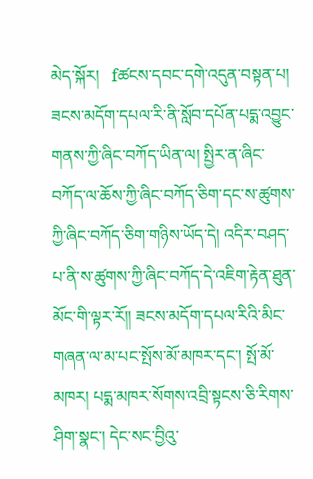མེད་སྐོར།   fཚངས་དབང་དགེ་འདུན་བསྟན་པ།          ཟངས་མདོག་དཔལ་རི་ནི་སློབ་དཔོན་པདྨ་འབྱུང་གནས་ཀྱི་ཞིང་བཀོད་ཡིན་ལ། སྤྱིར་ན་ཞིང་བཀོད་ལ་ཆོས་ཀྱི་ཞིང་བཀོད་ཅིག་དང་ས་ཚུགས་ཀྱི་ཞིང་བཀོད་ཅིག་གཉིས་ཡོད་དེ། འདིར་བཤད་པ་ནི་ས་ཚུགས་ཀྱི་ཞིང་བཀོད་དེ་འཇིག་རྟེན་ཐུན་མོང་གི་ལྟར་རོ།། ཟངས་མདོག་དཔལ་རིའི་མིང་གཞན་ལ་མ་པང་སྤོས་མོ་མཁར་དང་། སྤོ་མོ་མཁར། པདྨ་མཁར་སོགས་འབྲི་སྟངས་ཅི་རིགས་ཤིག་སྣང་། དེང་སང་བྱིའུ་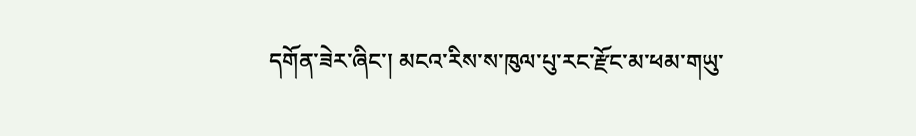དགོན་ཟེར་ཞིང་། མངའ་རིས་ས་ཁུལ་པུ་རང་རྫོང་མ་ཕམ་གཡུ་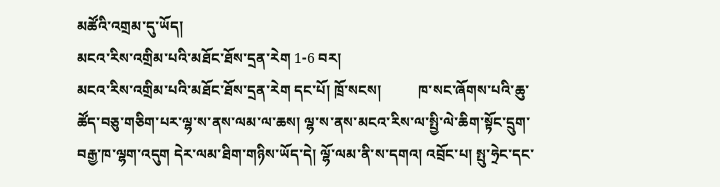མཚོའི་འགྲམ་དུ་ཡོད།
མངའ་རིས་འགྲིམ་པའི་མཐོང་ཐོས་དྲན་རེག 1-6 བར།
མངའ་རིས་འགྲིམ་པའི་མཐོང་ཐོས་དྲན་རེག དང་པོ། ཁྲོ་སངས།          ཁ་སང་ཞོགས་པའི་ཆུ་ཚོད་བཅུ་གཅིག་པར་ལྷ་ས་ནས་ལམ་ལ་ཆས། ལྷ་ས་ནས་མངའ་རིས་ལ་སྤྱི་ལེ་ཆིག་སྟོང་དྲུག་བརྒྱ་ཁ་ལྷག་འདུག དེར་ལམ་ཐིག་གཉིས་ཡོད་དེ། ལྷོ་ལམ་ནི་ས་དགའ། འབྲོང་པ། སྤུ་ཧྲེང་དང་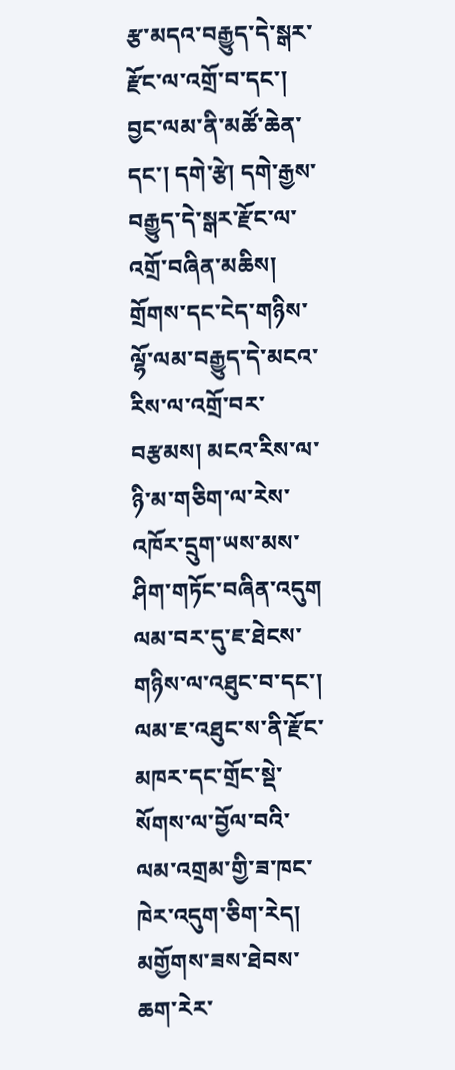རྩ་མདའ་བརྒྱུད་དེ་སྒར་རྫོང་ལ་འགྲོ་བ་དང་། བྱང་ལམ་ནི་མཚོ་ཆེན་དང་། དགེ་རྩེ། དགེ་རྒྱས་བརྒྱུད་དེ་སྒར་རྫོང་ལ་འགྲོ་བཞིན་མཆིས། གྲོགས་དང་ངེད་གཉིས་ལྷོ་ལམ་བརྒྱུད་དེ་མངའ་རིས་ལ་འགྲོ་བར་བརྩམས། མངའ་རིས་ལ་ཉི་མ་གཅིག་ལ་རེས་འཁོར་དྲུག་ཡས་མས་ཤིག་གཏོང་བཞིན་འདུག ལམ་བར་དུ་ཇ་ཐེངས་གཉིས་ལ་འཐུང་བ་དང་། ལམ་ཇ་འཐུང་ས་ནི་རྫོང་མཁར་དང་གྲོང་སྡེ་སོགས་ལ་བྱོལ་བའི་ལམ་འགྲམ་གྱི་ཟ་ཁང་ཁེར་འདུག་ཅིག་རེད། མགྱོགས་ཟས་ཐེབས་ཆག་རེར་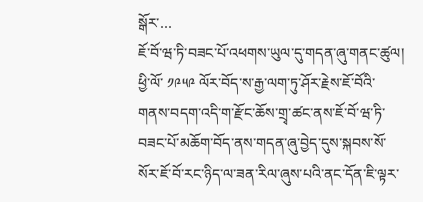སྒོར་…
ཇོ་བོ་ཝ་ཏི་བཟང་པོ་འཕགས་ཡུལ་དུ་གདན་ཞུ་གནང་ཚུལ།
ཕྱི་ལོ་ ༡༩༥༩ ལོར་བོད་ས་རྒྱ་ལག་ཏུ་ཤོར་རྗེས་ཇོ་བོའི་གནས་བདག་འདི་ག་རྫོང་ཆོས་གྲྭ་ཚང་ནས་ཇོ་བོ་ཝ་ཏི་བཟང་པོ་མཆོག་བོད་ནས་གདན་ཞུ་བྱེད་དུས་སྐབས་སོ་སོར་ཇོ་བོ་རང་ཉིད་ལ་ཟན་རིལ་ཞུས་པའི་ནང་དོན་ཇི་ལྟར་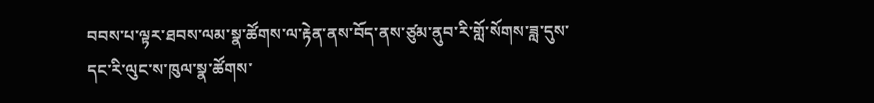བབས་པ་ལྟར་ཐབས་ལམ་སྣ་ཚོགས་ལ་རྟེན་ནས་བོད་ནས་ཙུམ་ནུབ་རི་གློ་སོགས་ཟླ་དུས་དང་རི་ལུང་ས་ཁུལ་སྣ་ཚོགས་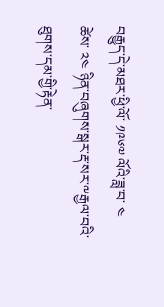བརྒྱུད་དེ་མཐར་ཕྱི་ལོ་ ༡༩༦༧ ལོའི་ཟླ་བ་ ༤ ཚེས་ ༢༤ ཉིན་བཞུགས་སྒར་རྡ་སར་༸རྒྱལ་བའི་ཐུགས་དམ་གྱི་རྟེན་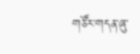གཙོར་གདན་ཞུ་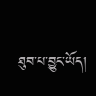ཐུབ་པ་བྱུང་ཡོད།